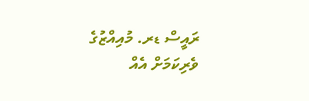ރައީސް ޑރ. މުއިއްޒުގެ ވެރިކަމަށް އެއް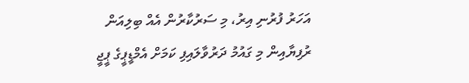އަހަރު ފުރުނި އިރު، މި ސަރުކާރުން އެއް ބިލިއަން ރުފިޔާއިން މި ގައުމު ދަރުވާލައިފި ކަމަށް އެމްޑީޕީގެ ޕީޖީ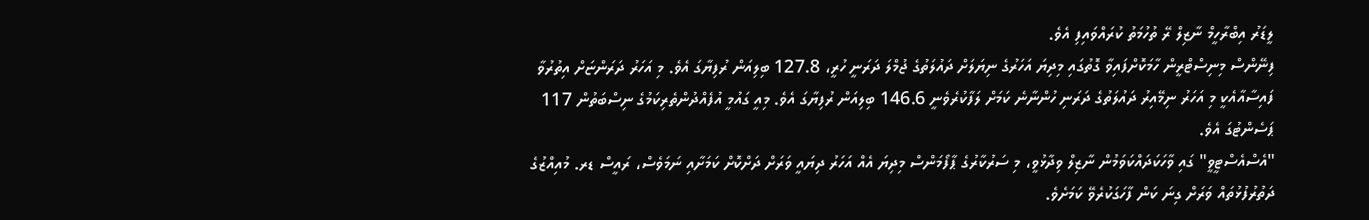ލީޑަރު އިބްރާހީމް ނާޒިލް ރޭ ތުހުމަތު ކުރައްވައިފި އެވެ.
ފިނޭންސް މިނިސްޓްރީން ހާމަކޮށްފައިވާ ގޮތުގައި މިދިޔަ އަހަރުގެ ނިޔަލަށް ދައުލަތުގެ ޖުމްލަ ދަރަނީ ހުރީ، 127.8 ބިލިއަން ރުފިޔާގަ އެވެ. މި އަހަރު ދަރަންޏަށް އިތުރުވާ ފައިސާއާއެކީ މި އަހަރު ނިމޭއިރު ދައުލަތުގެ ދަރަނި ހުންނާނެ ކަމަށް ލަފާކުރެވެނީ 146.6 ބިލިއަން ރުފިޔާގަ އެވެ. މިއީ ގައުމީ އުފެއްދުންތެރިކަމުގެ ނިސްބަތުން 117 ޕަސެންޓުގަ އެވެ.
"އެސްއެސްޓީވީ" ގައި ވާހަކަދައްކަވަމުން ނާޒިލް ވިދާޅުވީ، މި ސަރުކާރުގެ ޕާފޯމަންސް މިދިޔަ އެއް އަހަރު ދިޔައީ ވަރަށް ދަށްކޮށް ކަމަށާއި ނަމަވެސް، ރައީސް ޑރ. މުއިއްޒުގެ ދަތުރުފުޅުތައް ވަރަށް ގިނަ ކަން ފާހަގަކުރެވޭ ކަމަށެވެ.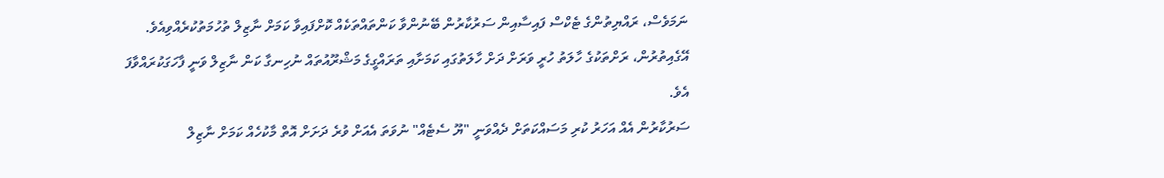ނަމަވެސް، ރައްޔިތުންގެ ޓެކްސް ފައިސާއިން ސަރުކާރުން ބޭނުންވާ ކަންތައްތަކެއް ކޮށްފައިވާ ކަމަށް ނާޒިލް ތުހުމަތުކުރެއްވިއެވެ.
އޭގެއިތުރުން، ރަށްތަކުގެ ހާލަތު ހުރީ ވަރަށް ދަށް ހާލަތުގައި ކަމަށާއި ތަރައްގީގެ މަޝްރޫއުތައް ނުހިނގާ ކަން ނާޒިލް ވަނީ ފާހަގަކުރައްވާފަ އެވެ.
ސަރުކާރުން އެއް އަހަރު ކުރި މަސައްކަތަށް ދެއްވަނީ "ޔޫ ސެޓެއް" ނުވަތަ އެއަށް ވުރެ ދަށަށް އޮތް މާކުހެއް ކަމަށް ނާޒިލް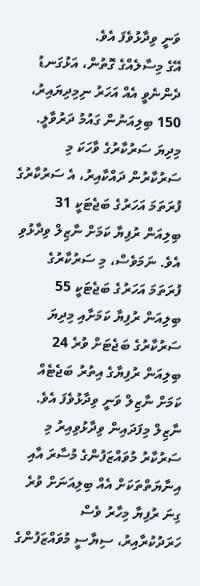ވަނީ ވިދާޅުވެފަ އެވެ.
އޭގެ މިސާލެއްގެ ގޮތުން، އަޅުގަނޑު ދެންނެވީ އެއް އަހަރު ނިމިދިޔައިރު، 150 ބިލިއަނުން ގައުމު ދަރުވާލީ.
މިދިޔަ ސަރުކާރުގެ ވާހަކަ މި ސަރުކާރުން ދައްކާއިރު، އެ ސަރުކާރުގެ ފުރަތަމަ އަހަރުގެ ބަޖެޓަކީ 31 ބިލިއަން ރުފިޔާ ކަމަށް ނާޒިލް ވިދާޅުވި އެވެ. ނަމަވެސް، މި ސަރުކާރުގެ ފުރަތަމަ އަހަރުގެ ބަޖެޓަކީ 55 ބިލިއަން ރުފިޔާ ކަމަށާއި މިދިޔަ ސަރުކާރުގެ ބަޖެޓަށް ވުރެ 24 ބިލިއަން ރުފިޔާގެ އިތުރު ބަޖެޓެއް ކަމަށް ނާޒިލް ވަނީ ވިދާޅުވެފަ އެވެ.
ނާޒިލް މިފަދައިން ވިދާޅުވިއިރު މި ސަރުކާރު މުވައްޒަފުންގެ މުސާރަ އާއި އިނާޔަތްތަކަށް އެއް ބިލިއަނަށް ވުރެ ގިނަ ރުފިޔާ މިހާރު ވެސް ހަރަދުކުރާއިރު، ސިޔާސީ މުވައްޒަފުންގެ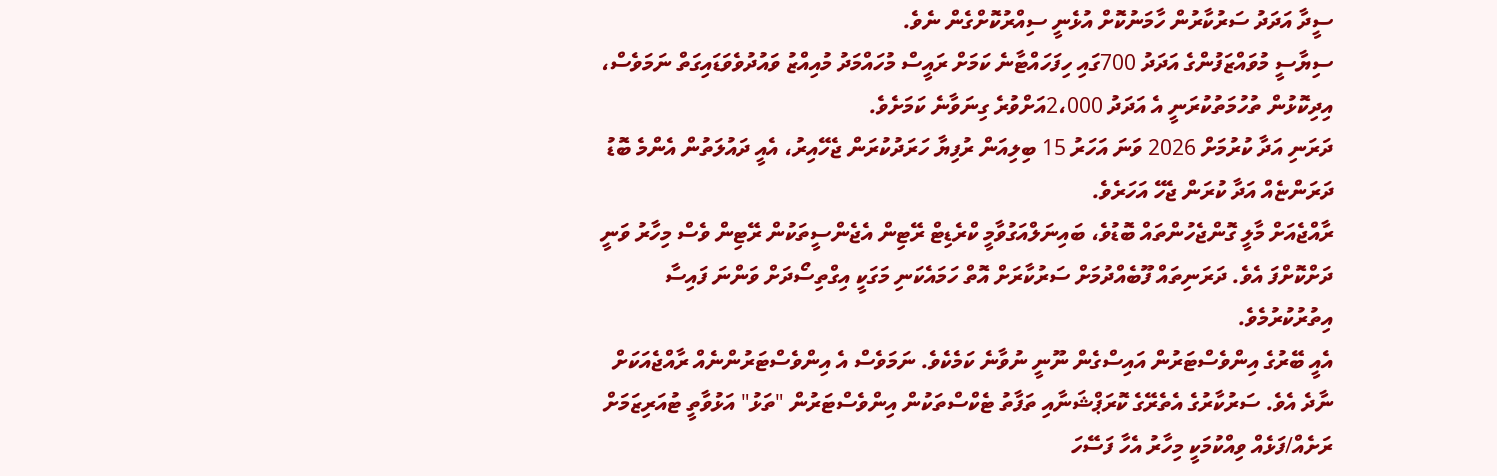ސީދާ އަދަދު ސަރުކާރުން ހާމަނުކޮށް އުޅެނީ ސިއްރުކޮށްގެން ނެވެ.
ސިޔާސީ މުވައްޒަފުންގެ އަދަދު 700ގައި ހިފަހައްޓާނެ ކަމަށް ރައީސް މުހައްމަދު މުއިއްޒު ވައުދުވެވަޑައިގަތް ނަމަވެސް، އިދިކޮޅުން ތުހުމަތުކުރަނީ އެ އަދަދު 2،000އަށްވުރެ ގިނަވާނެ ކަމަށެވެ.
ދަރަނި އަދާ ކުރުމަށް 2026 ވަނަ އަހަރު 15 ބިލިއަން ރުފިޔާ ހަރަދުކުރަން ޖެހޭއިރު، އެއީ ދައުލަތުން އެންމެ ބޮޑު ދަރަންޏެއް އަދާ ކުރަން ޖެހޭ އަހަރެވެ.
ރާއްޖެއަށް މާލީ ގޮންޖެހުންތައް ބޮޑުވެ، ބައިނަލްއަގުވާމީ ކްރެޑިޓް ރޭޓިން އެޖެންސީތަކުން ރޭޓިން ވެސް މިހާރު ވަނީ ދަށްކޮށްފަ އެވެ. ދަރަނިތައް ފޫބެއްދުމަށް ސަރުކާރަށް އޮތް ހަމައެކަނި މަގަކީ އިގްތިސޯދަށް ވަންނަ ފައިސާ އިތުރުކުރުމެވެ.
އެއީ ބޭރުގެ އިންވެސްޓަރުން އައިސްގެން ނޫނީ ނުވާނެ ކަމެކެވެ. ނަމަވެސް އެ އިންވެސްޓަރުންނެއް ރާއްޖެއަކަށް ނާދެ އެވެ. ސަރުކާރުގެ އެތެރޭގެ ކޮރަޕްޝަނާއި ތަފާތު ޓެކްސްތަކުން އިންވެސްޓަރުން "ތަޅު" އަޅުވާތީ ޓުއަރިޒަމަށް ރަށެއް/ފަޅެއް ވިއްކުމަކީ މިހާރު އެހާ ފަސޭހަ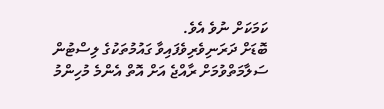ކަމަކަށް ނުވެ އެވެ.
ބޮޑަށް ދަރަނިވެރިވެފައިވާ ގައުމުތަކުގެ ލިސްޓުން ސަލާމަތްވުމަށް ރާއްޖެ އަށް އޮތް އެންމެ މުހިންމު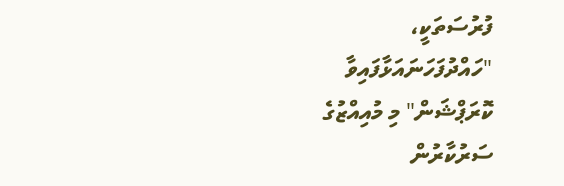ފުރުސަތަކީ، "ހައްދުފަހަނައަޅާފައިވާ ކޮރަޕްޝަން" މި މުއިއްޒުގެ ސަރުކާރުން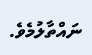ނައްތާލުމެވެ.